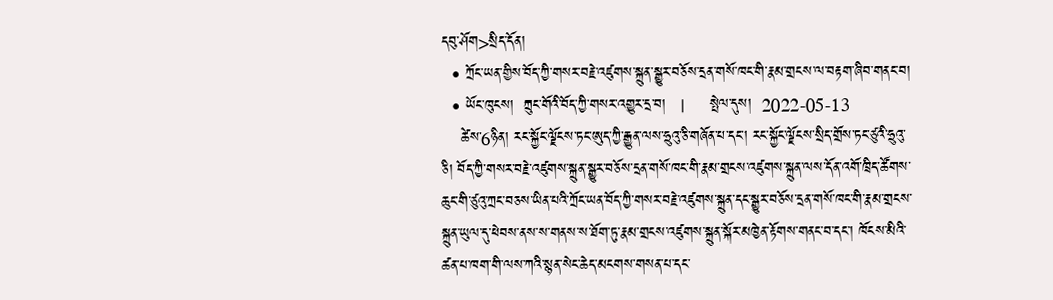དབུ་ཤོག>སྲིད་དོན།
  • ཀྲོང་ཡན་གྱིས་བོད་ཀྱི་གསར་བརྗེ་འཛུགས་སྐྲུན་སྒྱུར་བཅོས་དྲན་གསོ་ཁང་གི་རྣམ་གྲངས་ལ་བརྟག་ཞིབ་གནང་བ།
  • ཡོང་ཁུངས།  ཀྲུང་གོའི་བོད་ཀྱི་གསར་འགྱུར་དྲ་བ།   |     སྤེལ་དུས།  2022-05-13
    ཚེས་6ཉིན། རང་སྐྱོང་ལྗོངས་ཏང་ཨུད་ཀྱི་རྒྱུན་ལས་ཧྲུའུ་ཅི་གཞོན་པ་དང་། རང་སྐྱོང་ལྗོངས་སྲིད་གྲོས་ཏང་ཙུའི་ཧྲུའུ་ཅི། བོད་ཀྱི་གསར་བརྗེ་འཛུགས་སྐྲུན་སྒྱུར་བཅོས་དྲན་གསོ་ཁང་གི་རྣམ་གྲངས་འཛུགས་སྐྲུན་ལས་དོན་འགོ་ཁྲིད་ཚོགས་ཆུང་གི་ཙུའུ་ཀྲང་བཅས་ཡིན་པའི་ཀྲོང་ཡན་བོད་ཀྱི་གསར་བརྗེ་འཛུགས་སྐྲུན་དང་སྒྱུར་བཅོས་དྲན་གསོ་ཁང་གི་རྣམ་གྲངས་སྐྲུན་ཡུལ་དུ་ཕེབས་ནས་ས་གནས་ས་ཐོག་ཏུ་རྣམ་གྲངས་འཛུགས་སྐྲུན་སྐོར་མཁྱེན་རྟོགས་གནང་བ་དང་། ཁོངས་མིའི་ཚན་པ་ཁག་གི་ལས་ཀའི་སྙན་སེང་ཆེད་མངགས་གསན་པ་དང་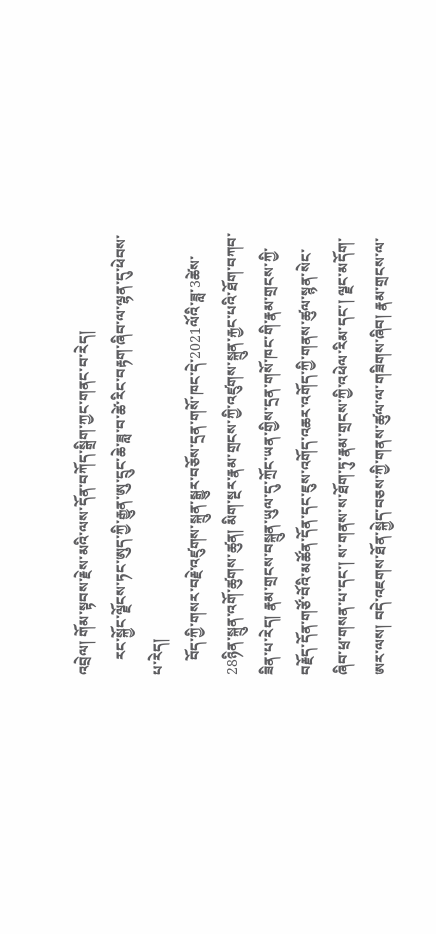འབྲེལ། གོམ་སྟབས་རྗེས་མའི་ལས་དོན་བཀོད་སྒྲིག་ཀྱང་གནང་བ་རེད།
    རང་སྐྱོང་ལྗོངས་ཏང་ཨུད་ཀྱི་རྒྱུན་ཨུ་དྲུང་ཆེ་ཟླ་བ་ཚེ་རིང་བརྟག་ཞིབ་ལ་ལྷན་དུ་ཕེབས་པ་རེད།
    བོད་ཀྱི་གསར་བརྗེ་འཛུགས་སྐྲུན་སྒྱུར་བཅོས་དྲན་གསོ་ཁང་དེ་2021ལོའི་ཟླ་3ཚེས་28ཉིན་སྐྲུན་འགོ་ཚུགས་ཚུན། མིག་སྔར་རྣམ་གྲངས་ཀྱི་འཛུགས་སྐྲུན་རྐྱང་པའི་ཐོག་བཀབ་ཟིན་པ་རེད། རྣམ་གྲངས་བསྐྲུན་ཡུལ་དུ་ཀྲོང་ཡན་གྱིས་དྲན་གསོ་ཁང་གི་རྣམ་གྲངས་ཀྱི་བརྗོད་དོན་གཙོ་བོའི་མཚོན་དོན་དང་ཇུས་འགོད་འཆར་འགོད་ཀྱི་གནས་ཚུལ་སྙན་སེང་ཞིབ་ཕྲ་གསན་པ་དང་། ས་གནས་ས་ཐོག་ཏུ་རྣམ་གྲངས་ཀྱི་འཕེལ་རིམ་དང་། ལྗང་མདོག་ཨར་ལས། བདེ་འཇགས་ཐོན་སྐྱེད་བཅས་ཀྱི་གནས་ཚུལ་ལ་གཟིགས་ཞིབ། རྣམ་གྲངས་ལ་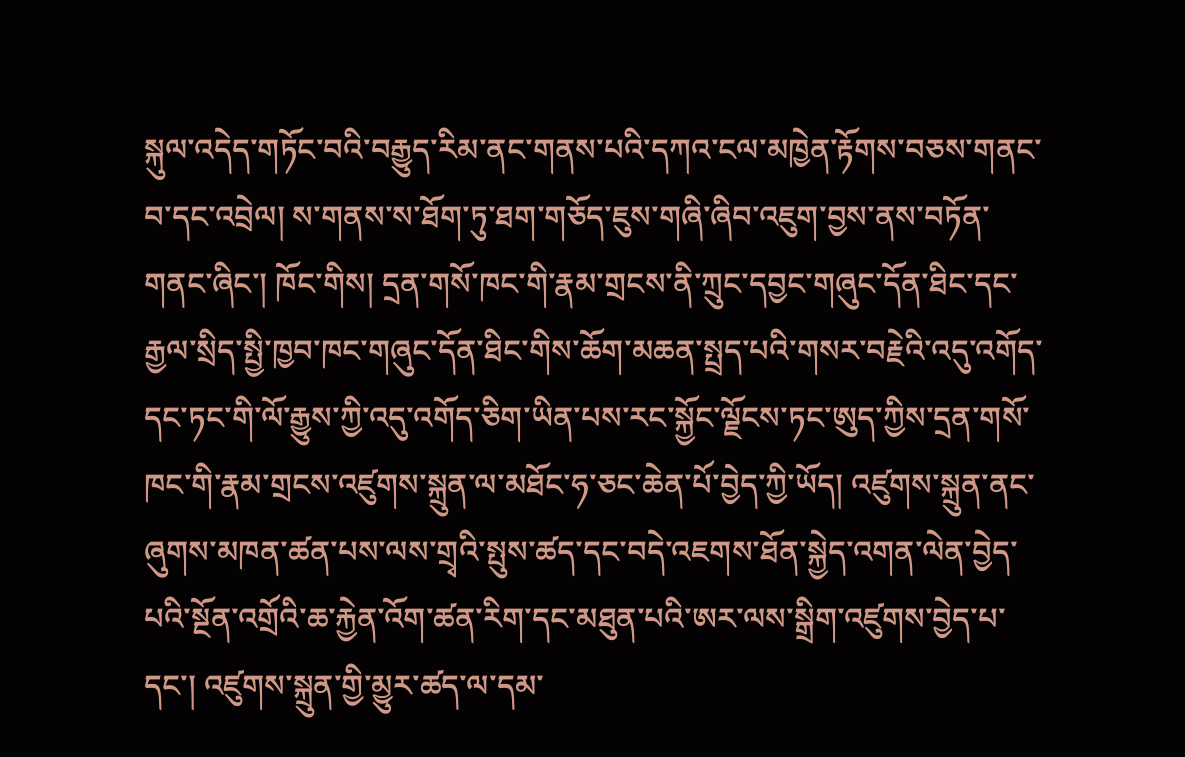སྐུལ་འདེད་གཏོང་བའི་བརྒྱུད་རིམ་ནང་གནས་པའི་དཀའ་ངལ་མཁྱེན་རྟོགས་བཅས་གནང་བ་དང་འབྲེལ། ས་གནས་ས་ཐོག་ཏུ་ཐག་གཅོད་ཇུས་གཞི་ཞིབ་འཇུག་བྱས་ནས་བཏོན་གནང་ཞིང་། ཁོང་གིས། དྲན་གསོ་ཁང་གི་རྣམ་གྲངས་ནི་ཀྲུང་དབྱང་གཞུང་དོན་ཐིང་དང་རྒྱལ་སྲིད་སྤྱི་ཁྱབ་ཁང་གཞུང་དོན་ཐིང་གིས་ཆོག་མཆན་སྤྲད་པའི་གསར་བརྗེའི་འདུ་འགོད་དང་ཏང་གི་ལོ་རྒྱུས་ཀྱི་འདུ་འགོད་ཅིག་ཡིན་པས་རང་སྐྱོང་ལྗོངས་ཏང་ཨུད་ཀྱིས་དྲན་གསོ་ཁང་གི་རྣམ་གྲངས་འཛུགས་སྐྲུན་ལ་མཐོང་ཧ་ཅང་ཆེན་པོ་བྱེད་ཀྱི་ཡོད། འཛུགས་སྐྲུན་ནང་ཞུགས་མཁན་ཚན་པས་ལས་གྲྭའི་སྤུས་ཚད་དང་བདེ་འཇགས་ཐོན་སྐྱེད་འགན་ལེན་བྱེད་པའི་སྔོན་འགྲོའི་ཆ་རྐྱེན་འོག་ཚན་རིག་དང་མཐུན་པའི་ཨར་ལས་སྒྲིག་འཛུགས་བྱེད་པ་དང་། འཛུགས་སྐྲུན་གྱི་མྱུར་ཚད་ལ་དམ་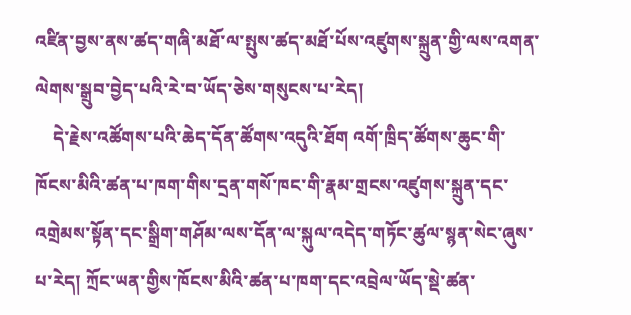འཛིན་བྱས་ནས་ཚད་གཞི་མཐོ་ལ་སྤུས་ཚད་མཐོ་པོས་འཛུགས་སྐྲུན་གྱི་ལས་འགན་ལེགས་སྒྲུབ་བྱེད་པའི་རེ་བ་ཡོད་ཅེས་གསུངས་པ་རེད།
    དེ་རྗེས་འཚོགས་པའི་ཆེད་དོན་ཚོགས་འདུའི་ཐོག འགོ་ཁྲིད་ཚོགས་ཆུང་གི་ཁོངས་མིའི་ཚན་པ་ཁག་གིས་དྲན་གསོ་ཁང་གི་རྣམ་གྲངས་འཛུགས་སྐྲུན་དང་འགྲེམས་སྟོན་དང་སྒྲིག་གཤོམ་ལས་དོན་ལ་སྐུལ་འདེད་གཏོང་ཚུལ་སྙན་སེང་ཞུས་པ་རེད། ཀྲོང་ཡན་གྱིས་ཁོངས་མིའི་ཚན་པ་ཁག་དང་འབྲེལ་ཡོད་སྡེ་ཚན་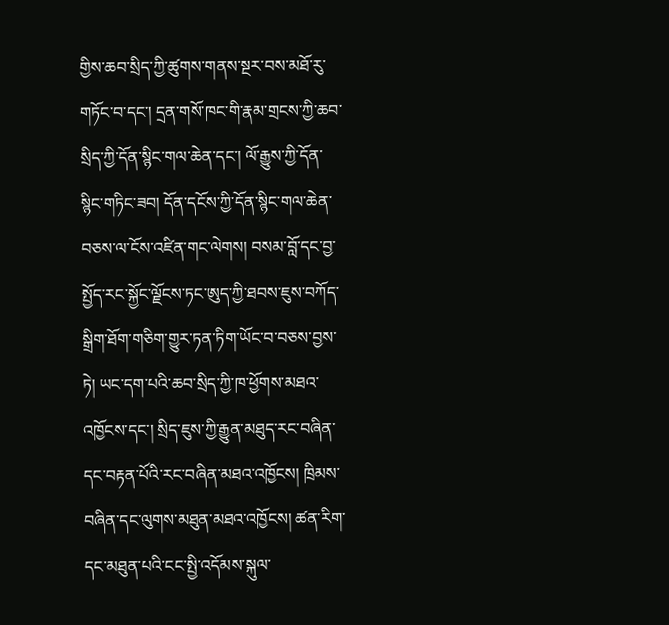གྱིས་ཆབ་སྲིད་ཀྱི་ཚུགས་གནས་སྔར་བས་མཐོ་རུ་གཏོང་བ་དང་། དྲན་གསོ་ཁང་གི་རྣམ་གྲངས་ཀྱི་ཆབ་སྲིད་ཀྱི་དོན་སྙིང་གལ་ཆེན་དང་། ལོ་རྒྱུས་ཀྱི་དོན་སྙིང་གཏིང་ཟབ། དོན་དངོས་ཀྱི་དོན་སྙིང་གལ་ཆེན་བཅས་ལ་ངོས་འཛིན་གང་ལེགས། བསམ་བློ་དང་བྱ་སྤྱོད་རང་སྐྱོང་ལྗོངས་ཏང་ཨུད་ཀྱི་ཐབས་ཇུས་བཀོད་སྒྲིག་ཐོག་གཅིག་གྱུར་ཏན་ཏིག་ཡོང་བ་བཅས་བྱས་ཏེ། ཡང་དག་པའི་ཆབ་སྲིད་ཀྱི་ཁ་ཕྱོགས་མཐའ་འཁྱོངས་དང་། སྲིད་ཇུས་ཀྱི་རྒྱུན་མཐུད་རང་བཞིན་དང་བརྟན་པོའི་རང་བཞིན་མཐའ་འཁྱོངས། ཁྲིམས་བཞིན་དང་ལུགས་མཐུན་མཐའ་འཁྱོངས། ཚན་རིག་དང་མཐུན་པའི་ངང་སྤྱི་འདོམས་སྐུལ་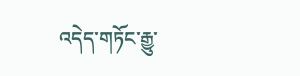འདེད་གཏོང་རྒྱུ་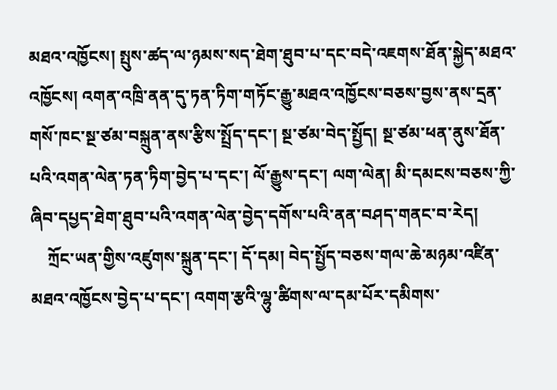མཐའ་འཁྱོངས། སྤུས་ཚད་ལ་ཉམས་སད་ཐེག་ཐུབ་པ་དང་བདེ་འཇགས་ཐོན་སྐྱེད་མཐའ་འཁྱོངས། འགན་འཁྲི་ནན་དུ་ཏན་ཏིག་གཏོང་རྒྱུ་མཐའ་འཁྱོངས་བཅས་བྱས་ནས་དྲན་གསོ་ཁང་སྔ་ཙམ་བསྐྲུན་ནས་རྩིས་སྤྲོད་དང་། སྔ་ཙམ་བེད་སྤྱོད། སྔ་ཙམ་ཕན་ནུས་ཐོན་པའི་འགན་ལེན་ཏན་ཏིག་བྱེད་པ་དང་། ལོ་རྒྱུས་དང་། ལག་ལེན། མི་དམངས་བཅས་ཀྱི་ཞིབ་དཔྱད་ཐེག་ཐུབ་པའི་འགན་ལེན་བྱེད་དགོས་པའི་ནན་བཤད་གནང་བ་རེད།
    ཀྲོང་ཡན་གྱིས་འཛུགས་སྐྲུན་དང་། དོ་དམ། བེད་སྤྱོད་བཅས་གལ་ཆེ་མཉམ་འཛིན་མཐའ་འཁྱོངས་བྱེད་པ་དང་། འགག་རྩའི་ལྷུ་ཚིགས་ལ་དམ་པོར་དམིགས་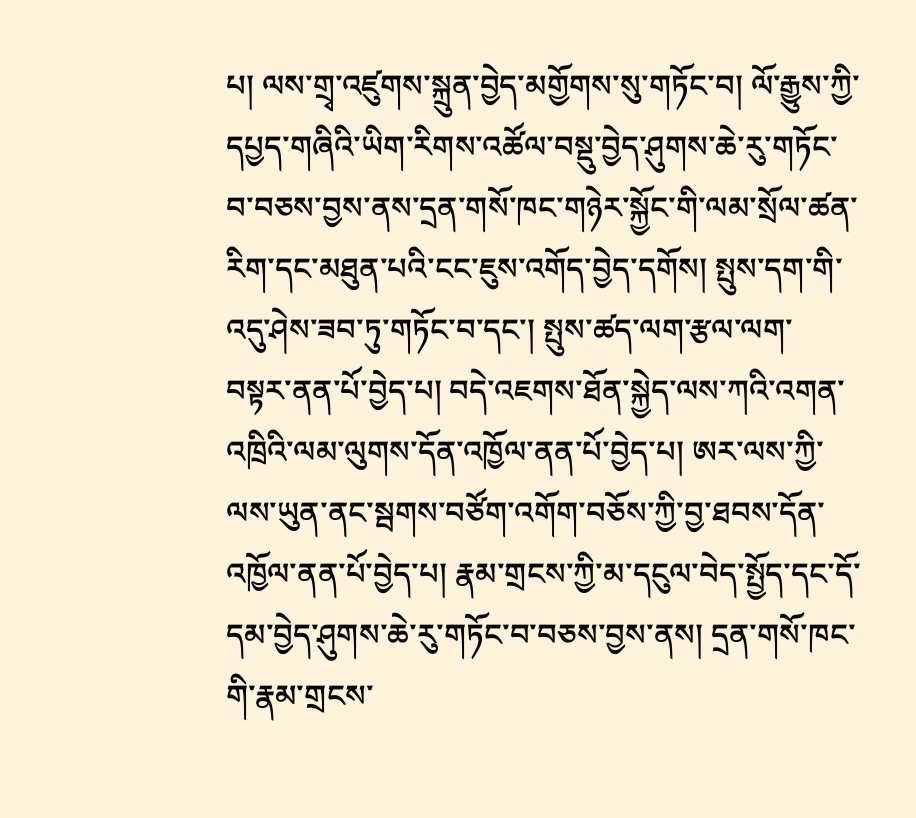པ། ལས་གྲྭ་འཛུགས་སྐྲུན་བྱེད་མགྱོགས་སུ་གཏོང་བ། ལོ་རྒྱུས་ཀྱི་དཔྱད་གཞིའི་ཡིག་རིགས་འཚོལ་བསྡུ་བྱེད་ཤུགས་ཆེ་རུ་གཏོང་བ་བཅས་བྱས་ནས་དྲན་གསོ་ཁང་གཉེར་སྐྱོང་གི་ལམ་སྲོལ་ཚན་རིག་དང་མཐུན་པའི་ངང་ཇུས་འགོད་བྱེད་དགོས། སྤུས་དག་གི་འདུ་ཤེས་ཟབ་ཏུ་གཏོང་བ་དང་། སྤུས་ཚད་ལག་རྩལ་ལག་བསྟར་ནན་པོ་བྱེད་པ། བདེ་འཇགས་ཐོན་སྐྱེད་ལས་ཀའི་འགན་འཁྲིའི་ལམ་ལུགས་དོན་འཁྱོལ་ནན་པོ་བྱེད་པ། ཨར་ལས་ཀྱི་ལས་ཡུན་ནང་སྦགས་བཙོག་འགོག་བཅོས་ཀྱི་བྱ་ཐབས་དོན་འཁྱོལ་ནན་པོ་བྱེད་པ། རྣམ་གྲངས་ཀྱི་མ་དངུལ་བེད་སྤྱོད་དང་དོ་དམ་བྱེད་ཤུགས་ཆེ་རུ་གཏོང་བ་བཅས་བྱས་ནས། དྲན་གསོ་ཁང་གི་རྣམ་གྲངས་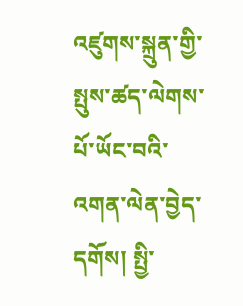འཛུགས་སྐྲུན་གྱི་སྤུས་ཚད་ལེགས་པོ་ཡོང་བའི་འགན་ལེན་བྱེད་དགོས། སྤྱི་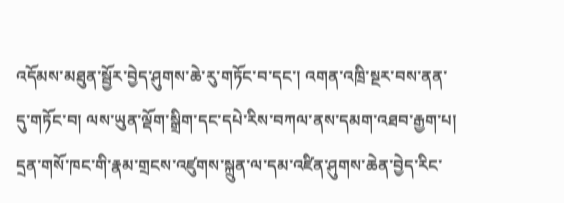འདོམས་མཐུན་སྦྱོར་བྱེད་ཤུགས་ཆེ་རུ་གཏོང་བ་དང་། འགན་འཁྲི་སྔར་བས་ནན་དུ་གཏོང་བ། ལས་ཡུན་ལྡོག་སྒྲིག་དང་དཔེ་རིས་བཀལ་ནས་དམག་འཐབ་རྒྱག་པ། དྲན་གསོ་ཁང་གི་རྣམ་གྲངས་འཛུགས་སྐྲུན་ལ་དམ་འཛིན་ཤུགས་ཆེན་བྱེད་རིང་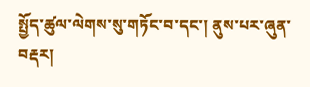སྤྱོད་ཚུལ་ལེགས་སུ་གཏོང་བ་དང་། ནུས་པར་ཞུན་བརྡར།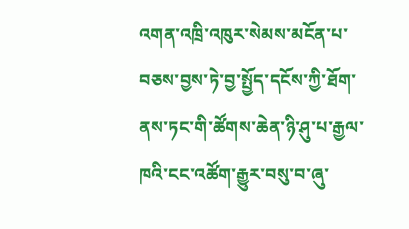འགན་འཁྲི་འཁུར་སེམས་མངོན་པ་བཅས་བྱས་ཏེ་བྱ་སྤྱོད་དངོས་ཀྱི་ཐོག་ནས་ཏང་གི་ཚོགས་ཆེན་ཉི་ཤུ་པ་རྒྱལ་ཁའི་ངང་འཚོག་རྒྱུར་བསུ་བ་ཞུ་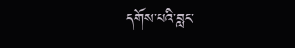དགོས་པའི་བླང་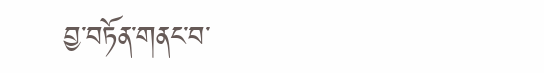བྱ་བཏོན་གནང་བ་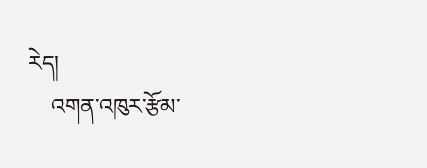རེད།
    འགན་འཁུར་རྩོམ་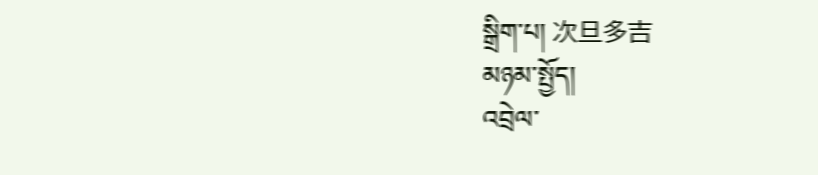སྒྲིག་པ། 次旦多吉
མཉམ་སྤྱོད།
འབྲེལ་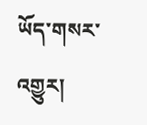ཡོད་གསར་འགྱུར།